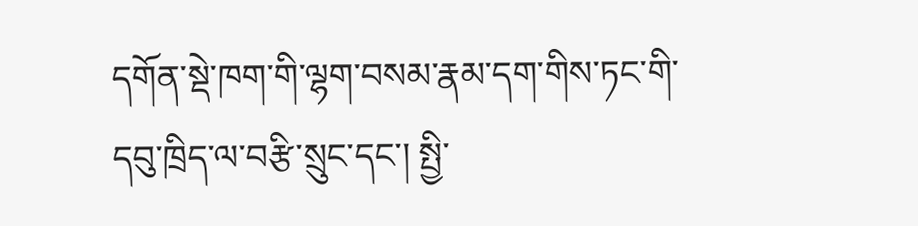དགོན་སྡེ་ཁག་གི་ལྷག་བསམ་རྣམ་དག་གིས་ཏང་གི་དབུ་ཁྲིད་ལ་བརྩི་སྲུང་དང་། སྤྱི་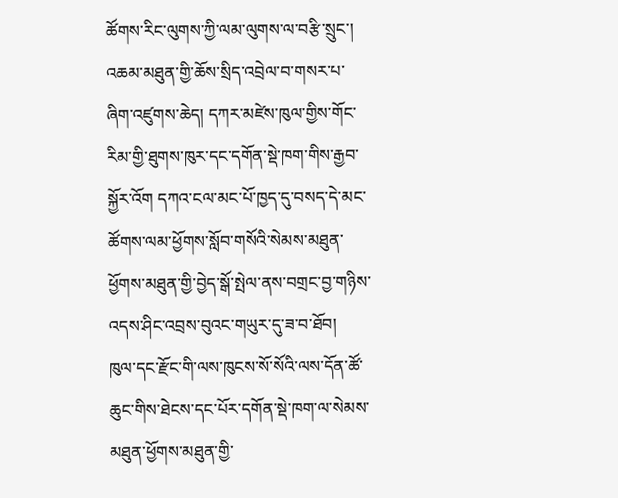ཚོགས་རིང་ལུགས་ཀྱི་ལམ་ལུགས་ལ་བརྩི་སྲུང་། འཆམ་མཐུན་གྱི་ཆོས་སྲིད་འབྲེལ་བ་གསར་པ་ཞིག་འཛུགས་ཆེད། དཀར་མཛེས་ཁུལ་གྱིས་གོང་རིམ་གྱི་ཐུགས་ཁུར་དང་དགོན་སྡེ་ཁག་གིས་རྒྱབ་སྐྱོར་འོག དཀའ་ངལ་མང་པོ་ཁྱད་དུ་བསད་དེ་མང་ཚོགས་ལམ་ཕྱོགས་སློབ་གསོའི་སེམས་མཐུན་ཕྱོགས་མཐུན་གྱི་བྱེད་སྒོ་སྤེལ་ནས་བགྲང་བྱ་གཉིས་འདས་ཤིང་འབྲས་བུའང་གཡུར་དུ་ཟ་བ་ཐོབ།
ཁུལ་དང་རྫོང་གི་ལས་ཁུངས་སོ་སོའི་ལས་དོན་ཚོ་ཆུང་གིས་ཐེངས་དང་པོར་དགོན་སྡེ་ཁག་ལ་སེམས་མཐུན་ཕྱོགས་མཐུན་གྱི་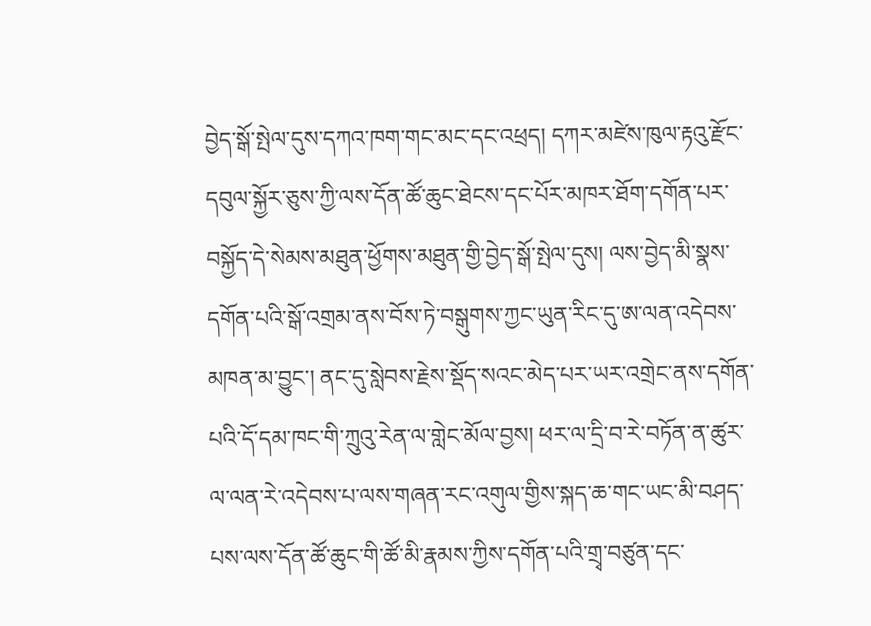བྱེད་སྒོ་སྤེལ་དུས་དཀའ་ཁག་གང་མང་དང་འཕྲད། དཀར་མཛེས་ཁུལ་རྟའུ་རྫོང་དབུལ་སྐྱོར་ཅུས་ཀྱི་ལས་དོན་ཚོ་ཆུང་ཐེངས་དང་པོར་མཁར་ཐོག་དགོན་པར་བསྐྱོད་དེ་སེམས་མཐུན་ཕྱོགས་མཐུན་གྱི་བྱེད་སྒོ་སྤེལ་དུས། ལས་བྱེད་མི་སྣས་དགོན་པའི་སྒོ་འགྲམ་ནས་བོས་ཏེ་བསྒུགས་ཀྱང་ཡུན་རིང་དུ་ཨ་ལན་འདེབས་མཁན་མ་བྱུང་། ནང་དུ་སླེབས་རྗེས་སྡོད་སའང་མེད་པར་ཡར་འགྲེང་ནས་དགོན་པའི་དོ་དམ་ཁང་གི་ཀྲུའུ་རེན་ལ་གླེང་མོལ་བྱས། ཕར་ལ་དྲི་བ་རེ་བཏོན་ན་ཚུར་ལ་ལན་རེ་འདེབས་པ་ལས་གཞན་རང་འགུལ་གྱིས་སྐད་ཆ་གང་ཡང་མི་བཤད་པས་ལས་དོན་ཚོ་ཆུང་གི་ཚོ་མི་རྣམས་ཀྱིས་དགོན་པའི་གྲྭ་བཙུན་དང་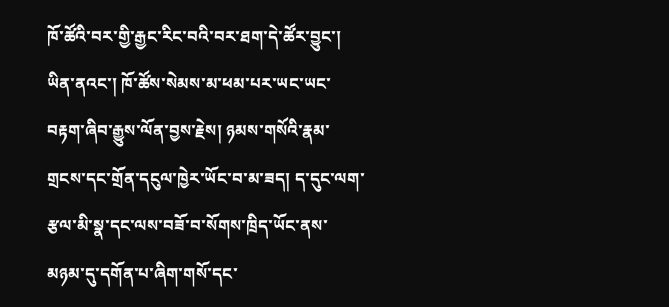ཁོ་ཚོའི་བར་གྱི་རྒྱང་རིང་བའི་བར་ཐག་དེ་ཚོར་བྱུང་། ཡིན་ནའང་། ཁོ་ཚོས་སེམས་མ་ཕམ་པར་ཡང་ཡང་བརྟག་ཞིབ་རྒྱུས་ལོན་བྱས་རྗེས། ཉམས་གསོའི་རྣམ་གྲངས་དང་གྲོན་དངུལ་ཁྱེར་ཡོང་བ་མ་ཟད། ད་དུང་ལག་རྩལ་མི་སྣ་དང་ལས་བཟོ་བ་སོགས་ཁྲིད་ཡོང་ནས་མཉམ་དུ་དགོན་པ་ཞིག་གསོ་དང་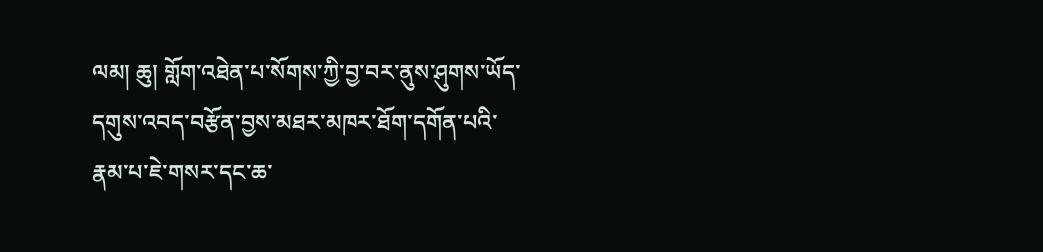ལམ། ཆུ། གློག་འཐེན་པ་སོགས་ཀྱི་བྱ་བར་ནུས་ཤུགས་ཡོད་དགུས་འབད་བརྩོན་བྱས་མཐར་མཁར་ཐོག་དགོན་པའི་རྣམ་པ་ཇེ་གསར་དང་ཆ་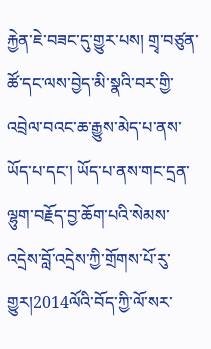རྐྱེན་ཇེ་བཟང་དུ་གྱུར་པས། གྲྭ་བཙུན་ཚོ་དང་ལས་བྱེད་མི་སྣའི་བར་གྱི་འབྲེལ་བའང་ཆ་རྒྱུས་མེད་པ་ནས་ཡོད་པ་དང་། ཡོད་པ་ནས་གང་དྲན་ལྷུག་བརྗོད་བྱ་ཆོག་པའི་སེམས་འདྲེས་བློ་འདྲེས་ཀྱི་གྲོགས་པོ་རུ་གྱུར།2014ལོའི་བོད་ཀྱི་ལོ་སར་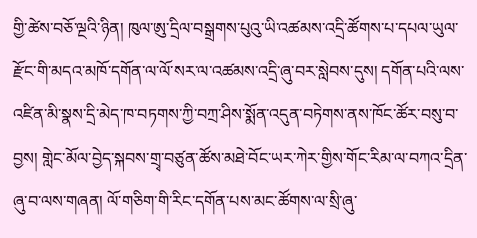གྱི་ཚེས་བཅོ་ལྔའི་ཉིན། ཁུལ་ཨུ་དྲིལ་བསྒྲགས་པུའུ་ཡི་འཚམས་འདྲི་ཚོགས་པ་དཔལ་ཡུལ་རྫོང་གི་མདའ་མཁོ་དགོན་ལ་ལོ་སར་ལ་འཚམས་འདྲི་ཞུ་བར་སླེབས་དུས། དགོན་པའི་ལས་འཛིན་མི་སྣས་དྲི་མེད་ཁ་བཏགས་ཀྱི་བཀྲ་ཤིས་སྨོན་འདུན་བཏེགས་ནས་ཁོང་ཚོར་བསུ་བ་བྱས། གླེང་མོལ་བྱེད་སྐབས་གྲྭ་བཙུན་ཚོས་མཐེ་བོང་ཡར་ཀེར་གྱིས་གོང་རིམ་ལ་བཀའ་དྲིན་ཞུ་བ་ལས་གཞན། ལོ་གཅིག་གི་རིང་དགོན་པས་མང་ཚོགས་ལ་སྲི་ཞུ་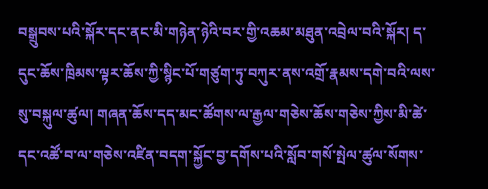བསྒྲུབས་པའི་སྐོར་དང་ནང་མི་གཉེན་ཉེའི་བར་གྱི་འཆམ་མཐུན་འབྲེལ་བའི་སྐོར། ད་དུང་ཆོས་ཁྲིམས་ལྟར་ཆོས་ཀྱི་སྙིང་པོ་གཙུག་ཏུ་བཀུར་ནས་འགྲོ་རྣམས་དགེ་བའི་ལས་སུ་བསྐུལ་ཚུལ། གཞན་ཆོས་དད་མང་ཚོགས་ལ་རྒྱལ་གཅེས་ཆོས་གཅེས་ཀྱིས་མི་ཚེ་དང་འཚོ་བ་ལ་གཅེས་འཛིན་བདག་སྐྱོང་བྱ་དགོས་པའི་སློབ་གསོ་སྤེལ་ཚུལ་སོགས་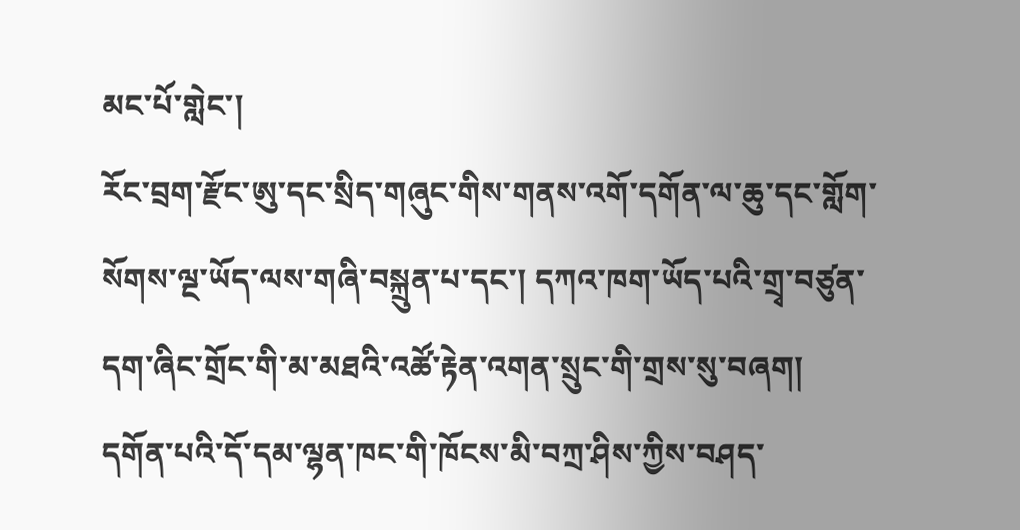མང་པོ་གླེང་།
རོང་བྲག་རྫོང་ཨུ་དང་སྲིད་གཞུང་གིས་གནས་འགོ་དགོན་ལ་ཆུ་དང་གློག་སོགས་ལྔ་ཡོད་ལས་གཞི་བསྐྲུན་པ་དང་། དཀའ་ཁག་ཡོད་པའི་གྲྭ་བཙུན་དག་ཞིང་གྲོང་གི་མ་མཐའི་འཚོ་རྟེན་འགན་སྲུང་གི་གྲས་སུ་བཞག། དགོན་པའི་དོ་དམ་ལྷན་ཁང་གི་ཁོངས་མི་བཀྲ་ཤིས་ཀྱིས་བཤད་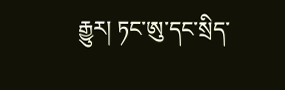རྒྱུར། ཏང་ཨུ་དང་སྲིད་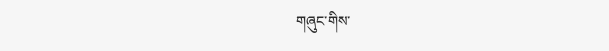གཞུང་གིས་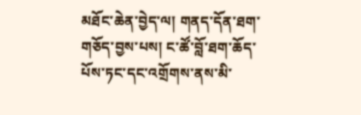མཐོང་ཆེན་བྱེད་ལ། གནད་དོན་ཐག་གཅོད་བྱས་པས། ང་ཚོ་བློ་ཐག་ཆོད་པོས་ཏང་དང་འགྲོགས་ནས་མི་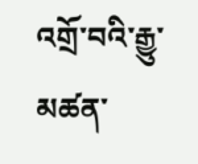འགྲོ་བའི་རྒྱུ་མཚན་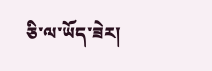ཅི་ལ་ཡོད་ཟེར།